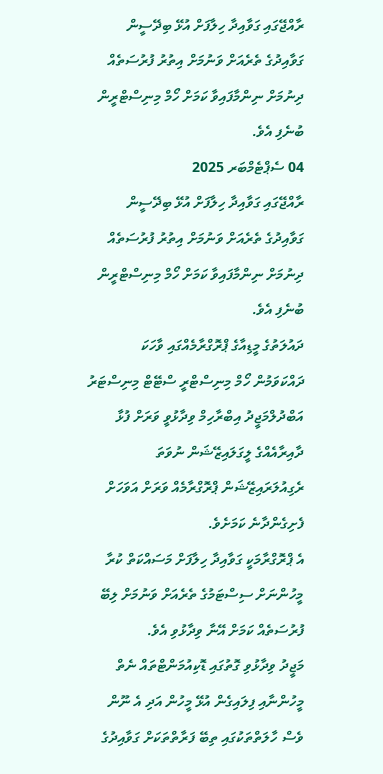ރާއްޖޭގައި ގަވާއިދާ ހިލާފަށް އުޅޭ ބިދޭސީން ގަވާއިދުގެ ތެރެއަށް ވަނުމަށް އިތުރު ފުރުސަތެއް ދިނުމަށް ނިންމާފައިވާ ކަމަށް ހޯމް މިނިސްޓްރީން ބުނެފި އެވެ.
04 ސެޕްޓެމްބަރ 2025
ރާއްޖޭގައި ގަވާއިދާ ހިލާފަށް އުޅޭ ބިދޭސީން ގަވާއިދުގެ ތެރެއަށް ވަނުމަށް އިތުރު ފުރުސަތެއް ދިނުމަށް ނިންމާފައިވާ ކަމަށް ހޯމް މިނިސްޓްރީން ބުނެފި އެވެ.
ދައުލަތުގެ މީޑިއާގެ ޕްރޮގްރާމެއްގައި ވާހަކަ ދައްކަވަމުން ހޯމް މިނިސްޓްރީ ސްޓޭޓް މިނިސްޓަރު އަބްދުލްމަޖީދު އިބްރާހިމް ވިދާޅުވީ ވަރަށް ފުޅާ ދާއިރާއެއްގެ ލީގަލައިޒޭޝަން ނުވަތަ ރެގިއުލަރައިޒޭޝަން ޕްރޮގްރާމެއް ވަރަށް އަވަހަށް ފެށިގެންދާނެ ކަމަށެވެ.
އެ ޕްރޮގްރާމަކީ ގަވާއިދާ ހިލާފަށް މަސައްކަތް ކުރާ މީހުންނަށް ސިސްޓަމުގެ ތެރެއަށް ވަނުމަށް ލިބޭ ފުރުސަތެއް ކަމަށް އޭނާ ވިދާޅުވި އެވެ.
މަޖީދު ވިދާޅުވި ގޮތުގައި ޑޮކިއުމަންޓްތައް ނެތް މީހުންނާއި ފިލައިގެން އުޅޭ މީހުން އަދި އެ ނޫން ވެސް ހާލަތްތަކުގައި ތިބޭ ފަރާތްތަކަށް ގަވާއިދުގެ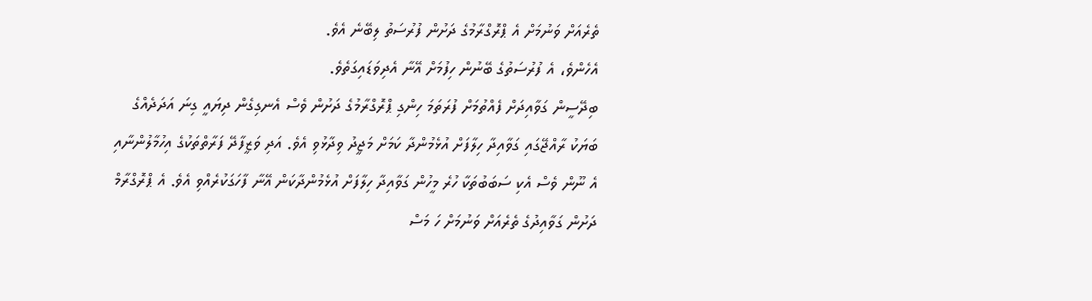ތެރެއަށް ވަނުމަށް އެ ޕްރޮގްރާމުގެ ދަށުން ފުރުސަތު ލިބޭނެ އެވެ.
އެހެންވެ، އެ ފުރުސަތުގެ ބޭނުން ހިފުމަށް އޭނާ އެދިވަޑައިގަތެވެ.
ބިދޭސީން ގަވާއިދަށް ފެއްތުމަށް ފުރަތަމަ ހިންގި ޕްރޮގްރާމުގެ ދަށުން ވެސް އެނގިގެން ދިޔައީ ގިނަ އަދަދެއްގެ ބަޔަކު ރާއްޖޭގައި ގަވާއިދާ ހިލާފަށް އުޅެމުންދާ ކަމަށް މަޖީދު ވިދާޅުވި އެވެ. އަދި ވަޒީފާދޭ ފަރާތްތަކުގެ އިހުމާލުންނާއި އެ ނޫން ވެސް އެކި ސަބަބުތަކާ ހުރެ މީހުން ގަވާއިދާ ހިލާފަށް އުޅެމުންދާކަން އޭނާ ފާހަގަކުރެއްވި އެވެ. އެ ޕްރޮގްރާމް ދަށުން ގަވާއިދުގެ ތެރެއަށް ވަނުމަށް ހަ މަސް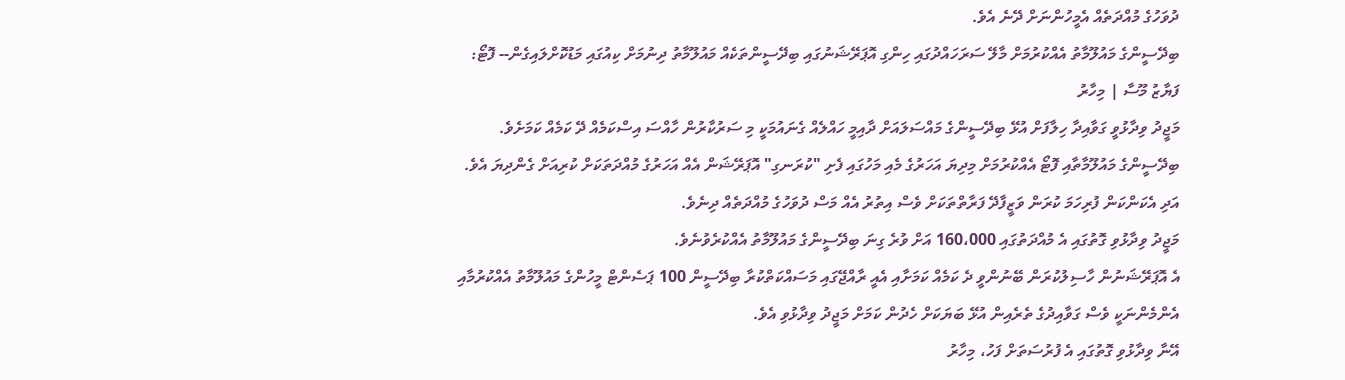ދުވަހުގެ މުއްދަތެއް އެމީހުންނަށް ދޭނެ އެވެ.
ބިދޭސީންގެ މައުލޫމާތު އެއްކުރުމަށް މާލޭ ސަރަހައްދުގައި ހިންގި އޮޕަރޭޝަނުގައި ބިދޭސީންތަކެއް މައުލޫމާތު ދިނުމަށް ކިއުގައި މަޑުކޮށްލައިގެން-- ފޮޓޯ: ފަޔާޒު މޫސާ | މިހާރު
މަޖީދު ވިދާޅުވީ ގަވާއިދާ ހިލާފަށް އުޅޭ ބިދޭސީންގެ މައްސަލައަށް ދާއިމީ ހައްލެއް ގެނައުމަކީ މި ސަރުކާރުން ހާއްސަ އިސްކަމެއް ދޭ ކަމެއް ކަމަށެވެ.
ބިދޭސީންގެ މައުލޫމާތާއި ފޮޓޯ އެއްކުރުމަށް މިދިޔަ އަހަރުގެ މެއި މަހުގައި ފެށި "ކުރަނގި" އޮޕަރޭޝަން އެއް އަހަރުގެ މުއްދަތަކަށް ކުރިއަށް ގެންދިޔަ އެވެ. އަދި އެކަންކަން ފުރިހަމަ ކުރަން ވަޒީފާދޭ ފަރާތްތަކަށް ވެސް އިތުރު އެއް މަސް ދުވަހުގެ މުއްދަތެއް ދިނެވެ.
މަޖީދު ވިދާޅުވި ގޮތުގައި އެ މުއްދަތުގައި 160،000 އަށް ވުރެ ގިނަ ބިދޭސީންގެ މައުލޫމާތު އެއްކުރެވުނެވެ.
އެ އޮޕަރޭޝަނުން ހާސިލުކުރަން ބޭނުންވީ ދެ ކަމެއް ކަމަށާއި އެއީ ރާއްޖޭގައި މަސައްކަތްކުރާ ބިދޭސީން 100 ޕަސެންޓް މީހުންގެ މައުލޫމާތު އެއްކުރުމާއި އެންމެންނަކީ ވެސް ގަވާއިދުގެ ތެރެއިން އުޅޭ ބަޔަކަށް ހެދުން ކަމަށް މަޖީދު ވިދާޅުވި އެވެ.
އޭނާ ވިދާޅުވި ގޮތުގައި އެ ފުރުސަތަށް ފަހު، މިހާރު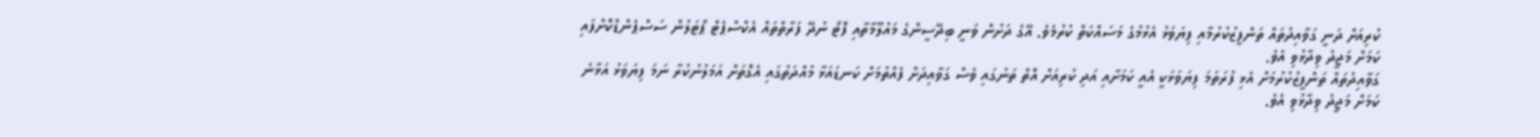ކުރިއަށް ދަނީ ގަވާއިދުތައް ތަންފީޒުކުރުމާއި ފިޔަވަޅު އެޅުމުގެ މަސައްކަތް ކުރުމެވެ. އޭގެ ދަށުން ވަނީ ބިދޭސީންގެ މައުލޫމާތާއި ފޮޓޯ ނުދޭ ފަރާތްތައް އެކްސްޕެޓް ޕޯޓަލުން ސަސްޕެންޑްކޮށްފައި ކަމަށް މަޖީދު ވިދާޅުވި އެވެ.
ގަވާއިދުތައް ތަންފީޒުކުރުމަށް އެޅި ފުރަތަމަ ފިޔަވަޅަކީ އެއީ ކަމަށާއި އަދި ކުރިއަށް އޮތް ތަނުގައި ވެސް ގަވާއިދަށް ފެއްތުމަށް ކަނޑައަޅާ މުއްދަތުގައި އެގޮތަށް އަމަލުނުކުރާ ނަމަ ފިޔަވަޅު އަޅާނެ ކަމަށް މަޖީދު ވިދާޅުވި އެވެ.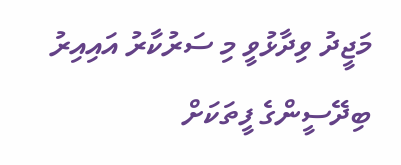މަޖީދު ވިދާޅުވީ މި ސަރުކާރު އައިއިރު ބިދޭސީންގެ ފީތަކަށް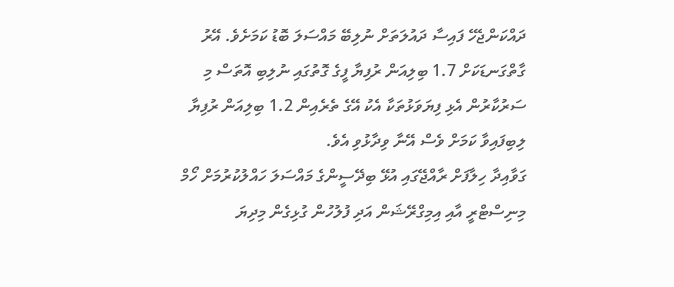ދައްކަންޖެހޭ ފައިސާ ދައުލަތަށް ނުލިބޭ މައްސަލަ ބޮޑު ކަމަށެވެ. އޭރު ގާތްގަނޑަކަށް 1.7 ބިލިއަން ރުފިޔާ ފީގެ ގޮތުގައި ނުލިބި އޮތަސް މި ސަރުކާރުން އެޅި ފިޔަވަޅުތަކާ އެކު އޭގެ ތެރެއިން 1.2 ބިލިއަން ރުފިޔާ ލިބިފައިވާ ކަމަށް ވެސް އޭނާ ވިދާޅުވި އެވެ.
ގަވާއިދާ ހިލާފަށް ރާއްޖޭގައި އުޅޭ ބިދޭސީންގެ މައްސަލަ ހައްލުކުރުމަށް ހޯމް މިނިސްޓްރީ އާއި އިމިގްރޭޝަން އަދި ފުލުހުން ގުޅިގެން މިދިޔަ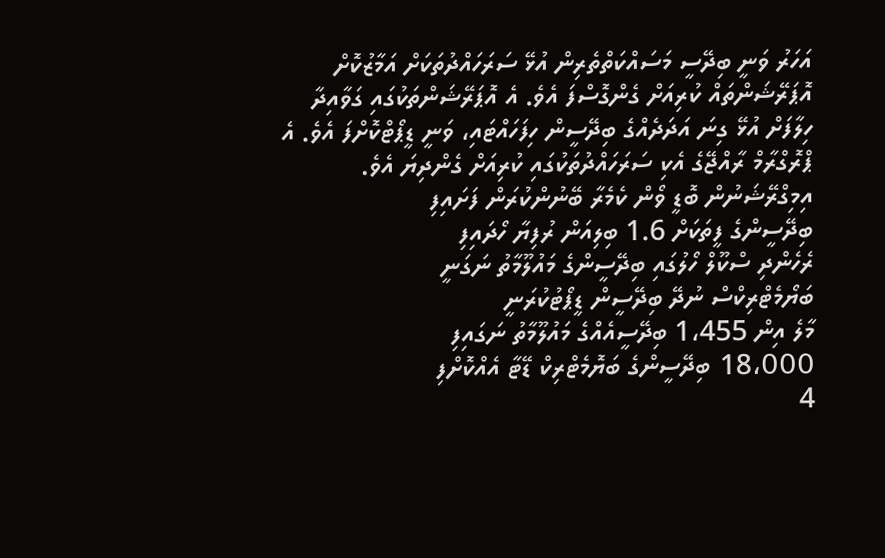އަހަރު ވަނީ ބިދޭސީ މަސައްކަތްތެރިން އުޅޭ ސަރަހައްދުތަކަށް އަމާޒުކޮށް އޮޕަރޭޝަންތައް ކުރިއަށް ގެންގޮސްފަ އެވެ. އެ އޮޕަރޭޝަންތަކުގައި ގަވާއިދާ ހިލާފަށް އުޅޭ ގިނަ އަދަދެއްގެ ބިދޭސީން ހިފަހައްޓައި، ވަނީ ޑީޕޯޓްކޮށްފަ އެވެ. އެ ޕްރޮގްރާމް ރާއްޖޭގެ އެކި ސަރަހައްދުތަކުގައި ކުރިއަށް ގެންދިޔަ އެވެ.
އިމިގްރޭޝަނުން ބޮޑީ ވޯން ކެމެރާ ބޭނުންކުރަން ފަށައިފި
ބިދޭސީންގެ ފީތަކަށް 1.6 ބިލިއަން ރުފިޔާ ހޯދައިފި
ރެހެންދި ސްކޫލް ހޯލުގައި ބިދޭސީންގެ މައުލޫމާތު ނަގަނީ
ބަޔޯމެޓްރިކްސް ނުދޭ ބިދޭސީން ޑީޕޯޓުކުރަނީ
މާލެ އިން 1،455 ބިދޭސީއެއްގެ މައުލޫމާތު ނަގައިފި
18،000 ބިދޭސީންގެ ބަޔޮމެޓްރިކް ޑޭޓާ އެއްކޮށްފި
4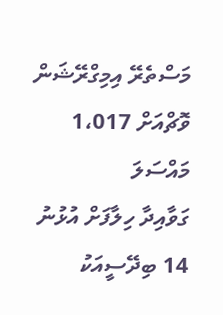މަސްތެރޭ އިމިގްރޭޝަން ވޮޗްއަށް 1،017 މައްސަލަ
ގަވާއިދާ ހިލާފަށް އުޅުނު 14 ބިދޭސީއަކު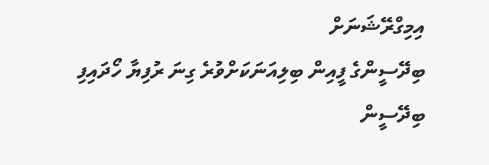އިމިގްރޭޝަނަށް
ބިދޭސީންގެ ފީއިން ބިލިއަނަކަށްވުރެ ގިނަ ރުފިޔާ ހޯދައިފި
ބިދޭސީން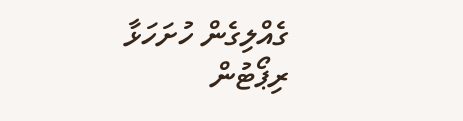ގެއްލިގެން ހުށަހަޅާ ރިޕޯޓުން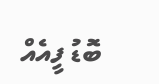ބޮޑު ފީއެއް